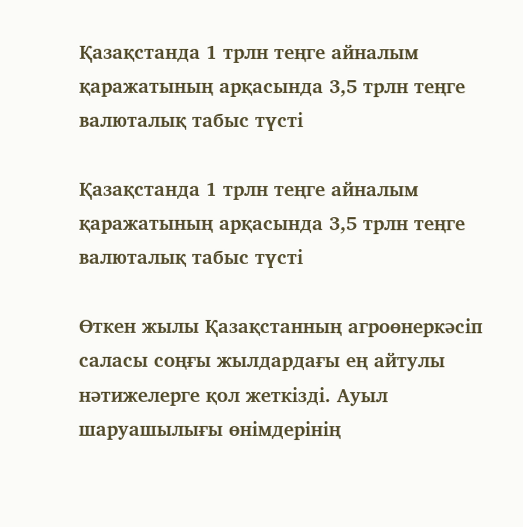Қазақстанда 1 трлн теңге айналым қаражатының арқасында 3,5 трлн теңге валюталық табыс түсті

Қазақстанда 1 трлн теңге айналым қаражатының арқасында 3,5 трлн теңге валюталық табыс түсті

Өткен жылы Қазақстанның агроөнеркәсіп саласы соңғы жылдардағы ең айтулы нәтижелерге қол жеткізді. Ауыл шаруашылығы өнімдерінің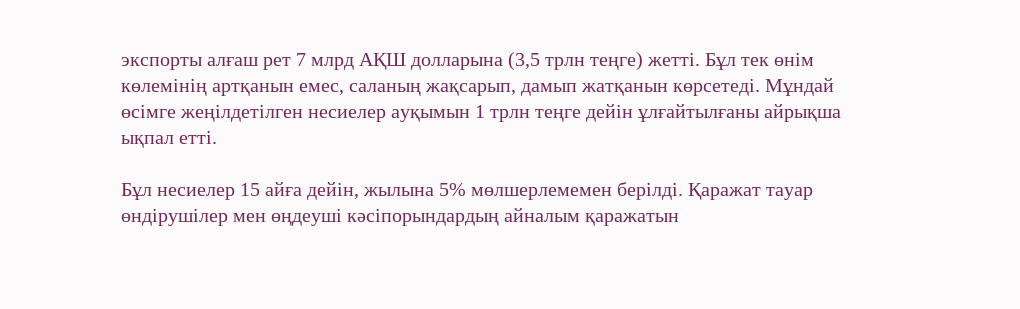экспорты алғаш рет 7 млрд АҚШ долларына (3,5 трлн теңге) жетті. Бұл тек өнім көлемінің артқанын емес, саланың жақсарып, дамып жатқанын көрсетеді. Мұндай өсімге жеңілдетілген несиелер ауқымын 1 трлн теңге дейін ұлғайтылғаны айрықша ықпал етті.

Бұл несиелер 15 айға дейін, жылына 5% мөлшерлемемен берілді. Қаражат тауар өндірушілер мен өңдеуші кәсіпорындардың айналым қаражатын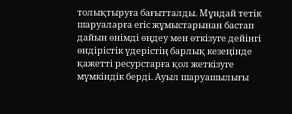толықтыруға бағытталды. Мұндай тетік шаруаларға егіс жұмыстарынан бастап дайын өнімді өңдеу мен өткізуге дейінгі өндірістік үдерістің барлық кезеңінде қажетті ресурстарға қол жеткізуге мүмкіндік берді. Ауыл шаруашылығы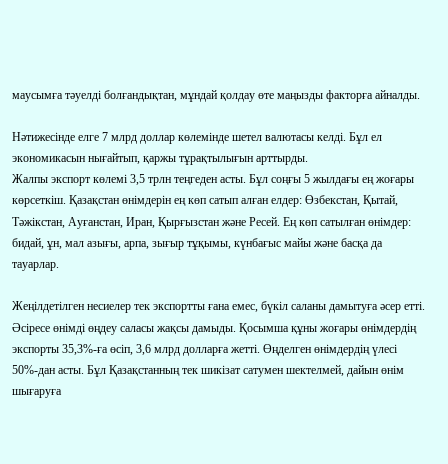маусымға тәуелді болғандықтан, мұндай қолдау өте маңызды факторға айналды.

Нәтижесінде елге 7 млрд доллар көлемінде шетел валютасы келді. Бұл ел экономикасын нығайтып, қаржы тұрақтылығын арттырды.
Жалпы экспорт көлемі 3,5 трлн теңгеден асты. Бұл соңғы 5 жылдағы ең жоғары көрсеткіш. Қазақстан өнімдерін ең көп сатып алған елдер: Өзбекстан, Қытай, Тәжікстан, Ауғанстан, Иран, Қырғызстан және Ресей. Ең көп сатылған өнімдер: бидай, ұн, мал азығы, арпа, зығыр тұқымы, күнбағыс майы және басқа да тауарлар.

Жеңілдетілген несиелер тек экспортты ғана емес, бүкіл саланы дамытуға әсер етті. Әсіресе өнімді өңдеу саласы жақсы дамыды. Қосымша құны жоғары өнімдердің экспорты 35,3%-ға өсіп, 3,6 млрд долларға жетті. Өңделген өнімдердің үлесі 50%-дан асты. Бұл Қазақстанның тек шикізат сатумен шектелмей, дайын өнім шығаруға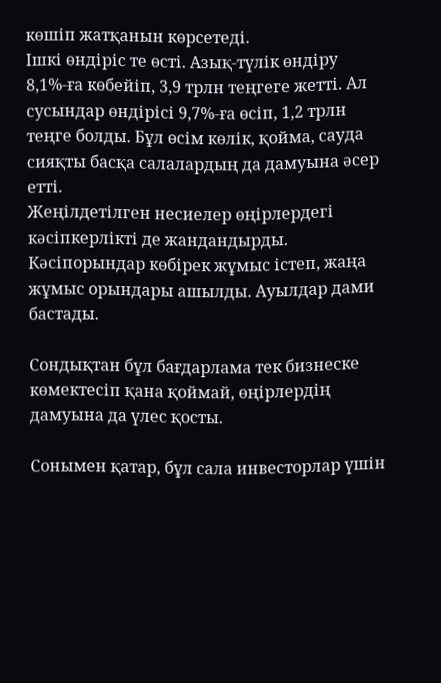көшіп жатқанын көрсетеді.
Ішкі өндіріс те өсті. Азық-түлік өндіру 8,1%-ға көбейіп, 3,9 трлн теңгеге жетті. Ал сусындар өндірісі 9,7%-ға өсіп, 1,2 трлн теңге болды. Бұл өсім көлік, қойма, сауда сияқты басқа салалардың да дамуына әсер етті.
Жеңілдетілген несиелер өңірлердегі кәсіпкерлікті де жандандырды. Кәсіпорындар көбірек жұмыс істеп, жаңа жұмыс орындары ашылды. Ауылдар дами бастады.

Сондықтан бұл бағдарлама тек бизнеске көмектесіп қана қоймай, өңірлердің дамуына да үлес қосты.

Сонымен қатар, бұл сала инвесторлар үшін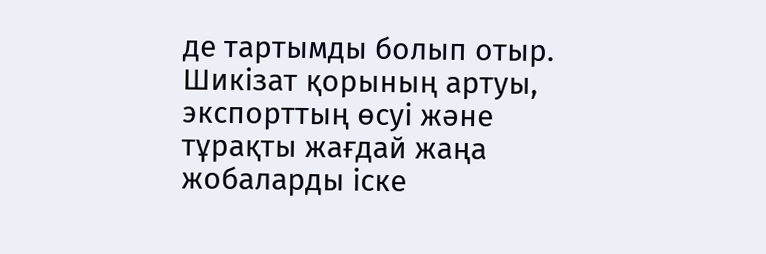де тартымды болып отыр. Шикізат қорының артуы, экспорттың өсуі және тұрақты жағдай жаңа жобаларды іске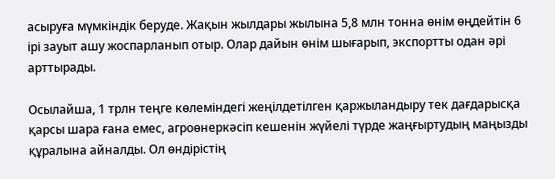асыруға мүмкіндік беруде. Жақын жылдары жылына 5,8 млн тонна өнім өңдейтін 6 ірі зауыт ашу жоспарланып отыр. Олар дайын өнім шығарып, экспортты одан әрі арттырады.

Осылайша, 1 трлн теңге көлеміндегі жеңілдетілген қаржыландыру тек дағдарысқа қарсы шара ғана емес, агроөнеркәсіп кешенін жүйелі түрде жаңғыртудың маңызды құралына айналды. Ол өндірістің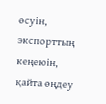өсуін, экспорттың кеңеюін, қайта өңдеу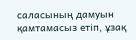саласының дамуын қамтамасыз етіп, ұзақ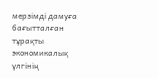мерзімді дамуға бағытталған тұрақты экономикалық үлгінің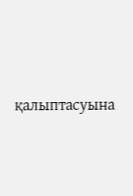қалыптасуына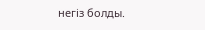негіз болды.